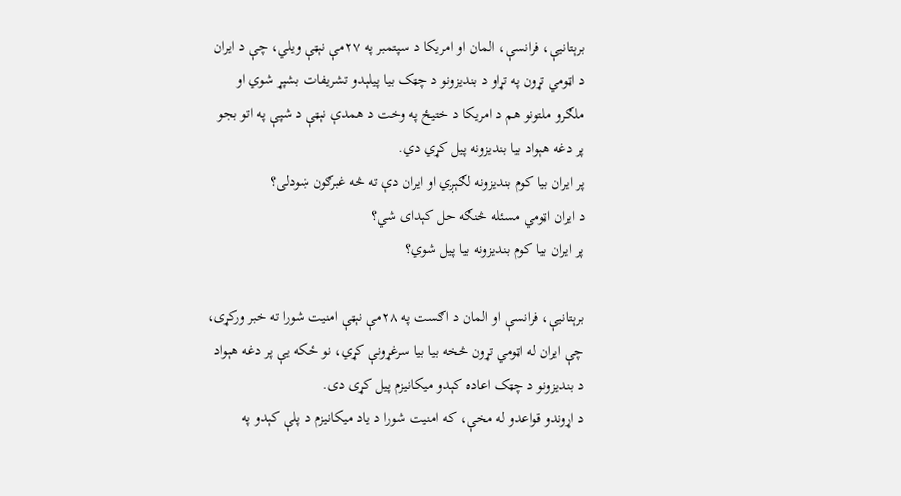برېتانيې، فرانسې، المان او امريکا د سپتمبر په ۲۷مې نېټې ويلي، چې د ايران د اټومي تړون په تړاو د بنديزونو د چټک بيا پيلېدو تشريفات بشپړ شوي او ملګرو ملتونو هم د امريکا د ختيځ په وخت د همدې نېټې د شپې په اتو بجو پر دغه هېواد بيا بنديزونه پیل کړي دي.
پر ايران بيا کوم بندیزونه لګېږي او ايران دې ته څه غبرګون ښودلی؟
د ايران اټومي مسئله څنګه حل کېدای شي؟
پر ايران بیا کوم بنديزونه بيا پيل شوي؟

برېتانيې، فرانسې او المان د اګست په ۲۸مې نېټې امنيت شورا ته خبر ورکړی، چې ايران له اټومي تړون څخه بیا بیا سرغړونې کړي، نو ځکه یې پر دغه هېواد د بنديزونو د چټک اعاده کېدو ميکانيزم پیل کړی دی.
د اړوندو قواعدو له مخې، که امنیت شورا د ياد ميکانیزم د پلې کېدو په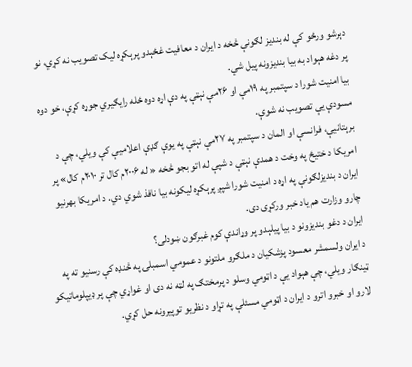دېرشو ورځو کې له بنديز لګونې څخه د ايران د معافيت غځېدو پرېکړه لیک تصويب نه کړي، نو پر دغه هېواد به بیا بنديزونه پيل شي.
بيا امنيت شورا د سپتمبر په ۱۹مې او ۲۶مې نېټې په دې اړه دوه ځله رايګيري جوړه کړې، خو دوه مسودې يې تصويب نه شوې.
برېتانيې، فرانسې او المان د سپتمبر په ۲۷مې نېټې په يوې ګډې اعلاميې کې ويلي، چې د امريکا د ختيځ په وخت د همدې نېټې د شپې له اتو بجو څخه « له ۲۰۰۶م کال تر ۲۰۱۰م کال» پر ايران د بندیزلګونې په اړه د امنيت شورا شپږ پرېکړه ليکونه بيا نافذ شوي دي. د امريکا بهرنيو چارو وزارت هم ياد خبر ورکړی دی.
ايران د دغو بنديزونو د بيا پيلېدو پر وړاندې کوم غبرګون ښودلی؟
د ایران ولسمشر معسود پزشکيان د ملګرو ملتونو د عمومي اسمبلۍ په څنډه کې رسنيو ته په ټينګار ويلي، چې هېواد يې د اټومي وسلو د پرمختګ په لټه نه دی او غواړي چې پر ډيپلوماتيکو لارو او خبرو اترو د ايران د اټومي مسئلې په تړاو د نظريو توپیرونه حل کړي.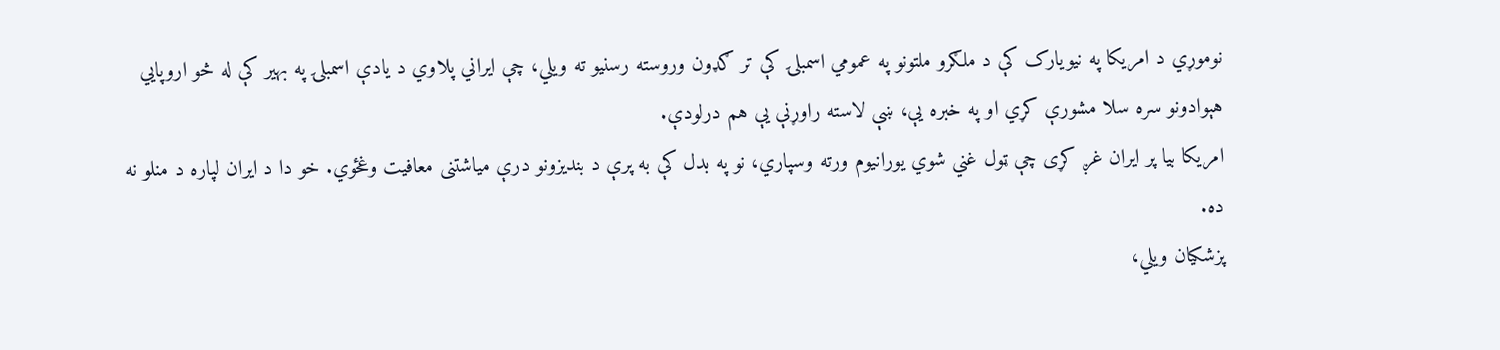نوموړي د امريکا په نيويارک کې د ملګرو ملتونو په عمومي اسمبلۍ کې تر ګډون وروسته رسنيو ته ويلي، چې ايراني پلاوي د يادې اسمبلۍ په بهیر کې له څو اروپايي هېوادونو سره سلا مشورې کړي او په خبره یې، ښې لاسته راوړنې يې هم درلودې.
امريکا بیا پر ايران غږ کړی چې ټول غني شوي يورانيوم ورته وسپاري، نو په بدل کې به پرې د بنديزونو درې مياشتنی معافيت وغځوي. خو دا د ايران لپاره د منلو نه ده.
پزشکيان ويلي،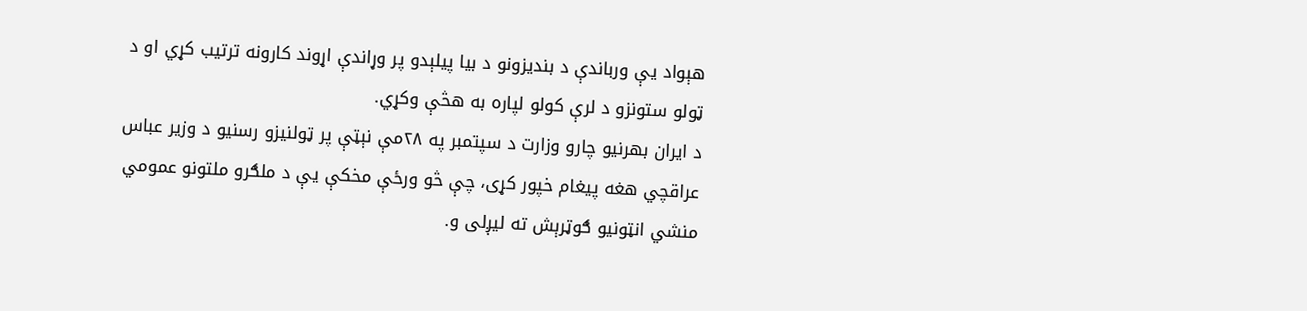هېواد يې ورباندې د بنديزونو د بيا پيلېدو پر وړاندې اړوند کارونه ترتيب کړي او د ټولو ستونزو د لرې کولو لپاره به هڅې وکړي.
د ایران بهرنيو چارو وزارت د سپتمبر په ۲۸مې نېټې پر ټولنيزو رسنيو د وزير عباس عراقچي هغه پيغام خپور کړی، چې څو ورځې مخکې يې د ملګرو ملتونو عمومي منشي انټونيو ګوټرېش ته ليږلی و.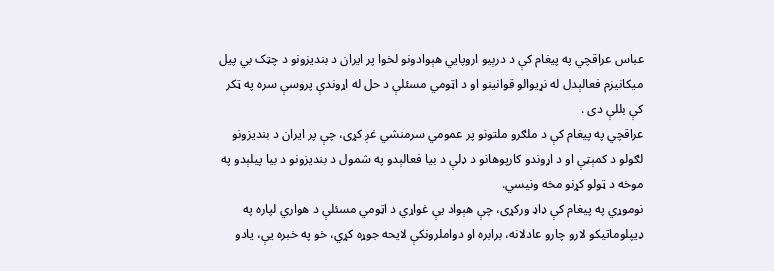عباس عراقچي په پيغام کې د درېیو اروپايي هېوادونو لخوا پر ایران د بنديزونو د چټک بي پيل ميکانيزم فعالېدل له نړيوالو قوانينو او د اټومي مسئلې د حل له اړوندې پروسې سره په ټکر کې بللې دی .
عراقچي په پيغام کې د ملګرو ملتونو پر عمومي سرمنشي غږ کړی، چې پر ايران د بنديزونو لګولو د کمېټې او د اړوندو کارپوهانو د ډلې د بيا فعالېدو په شمول د بنديزونو د بيا پيلېدو په موخه د ټولو کړنو مخه ونيسي.
نوموړي په پيغام کې ډاډ ورکړی، چې هېواد يې غواړي د اټومي مسئلې د هواري لپاره په ډيپلوماتيکو لارو چارو عادلانه، برابره او دواملرونکې لايحه جوړه کړي، خو په خبره یې، يادو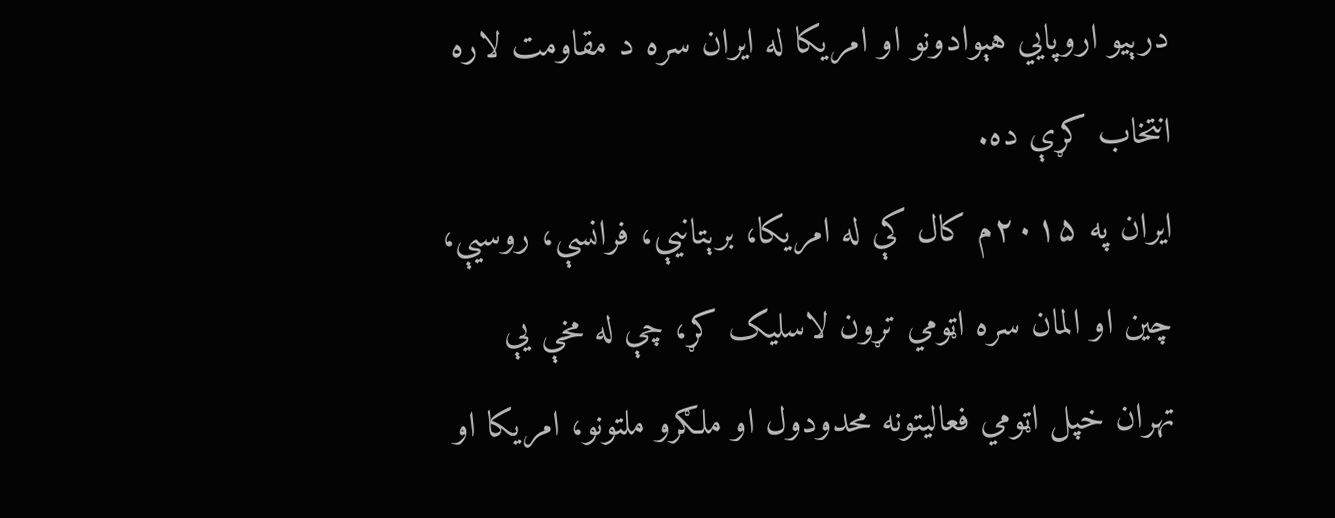درېیو اروپايي هېوادونو او امريکا له ايران سره د مقاومت لاره انتخاب کړې ده.
ايران په ۲۰۱۵م کال کې له امریکا، برېتانيې، فرانسې، روسيې، چين او المان سره اټومي تړون لاسليک کړ، چې له مخې یې تهران خپل اټومي فعاليتونه محدودول او ملګرو ملتونو، امريکا او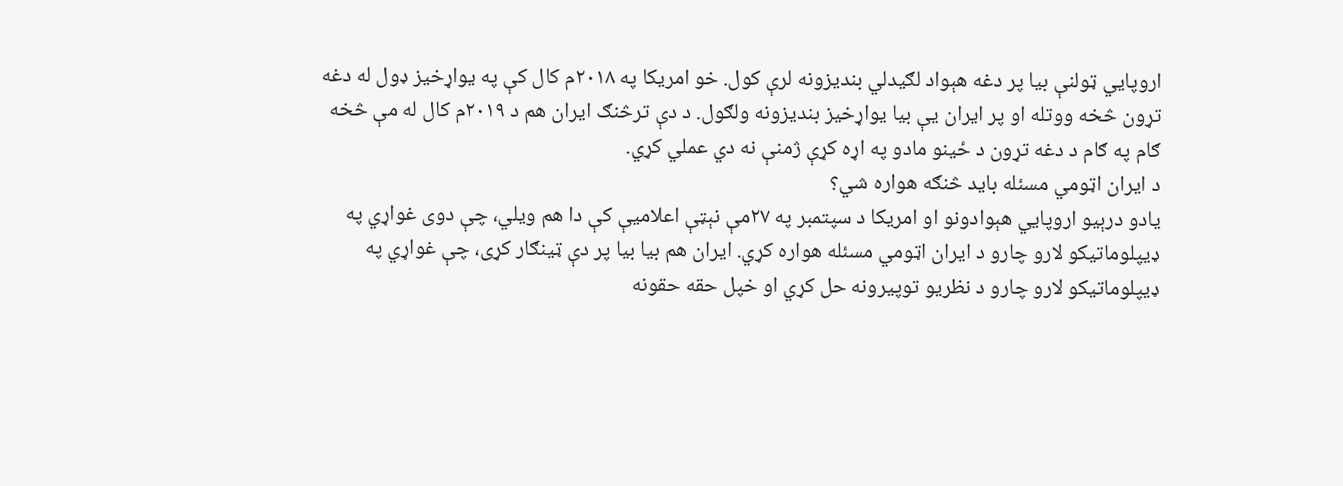اروپایي ټولنې بیا پر دغه هېواد لګیدلي بنديزونه لرې کول. خو امريکا په ۲۰۱۸م کال کې په يواړخيز ډول له دغه تړون څخه ووتله او پر ايران يې بیا يواړخيز بنديزونه ولګول. د دې ترڅنګ ايران هم د ۲۰۱۹م کال له مې څخه ګام په ګام د دغه تړون د ځينو مادو په اړه کړې ژمنې نه دي عملي کړي.
د ایران اټومي مسئله باید څنګه هواره شي؟
يادو درېیو اروپايي هېوادونو او امريکا د سپتمبر په ۲۷مې نېټې اعلاميې کې دا هم ويلي، چې دوی غواړي په ډيپلوماتيکو لارو چارو د ايران اټومي مسئله هواره کړي. ایران هم بيا بيا پر دې ټينګار کړی، چې غواړي په ډيپلوماتيکو لارو چارو د نظريو توپيرونه حل کړي او خپل حقه حقونه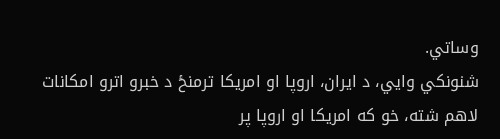وساتي.
شنونکي وايي، د ایران، اروپا او امريکا ترمنځ د خبرو اترو امکانات لاهم شته، خو که امريکا او اروپا پر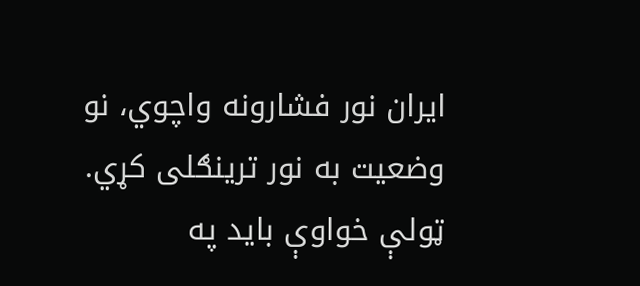ايران نور فشارونه واچوي، نو وضعيت به نور ترينګلی کړي. ټولې خواوې باید په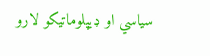سياسي او ډيپلوماتیکو لارو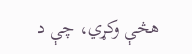هڅې وکړي، چې د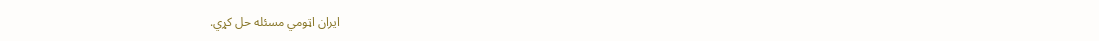ايران اټومي مسئله حل کړي.